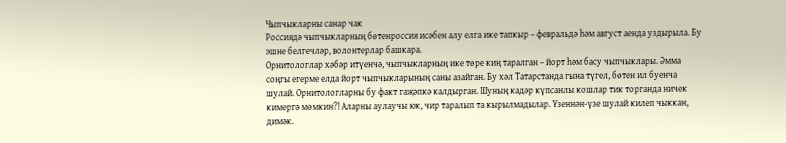Чыпчыкларны санар чак
Россиядә чыпчыкларның бөтенроссия исәбен алу елга ике тапкыр – февральдә һәм август аенда уздырыла. Бу эшне белгечләр, волонтерлар башкара.
Орнитологлар хәбәр итүенчә, чыпчыкларның ике төре киң таралган – йорт һәм басу чыпчыклары. Әмма соңгы егерме елда йорт чыпчыкларының саны азайган. Бу хәл Татарстанда гына түгел, бөтен ил буенча шулай. Орнитологларны бу факт гаҗәпкә калдырган. Шуның кадәр күпсанлы кошлар тик торганда ничек кимергә мөмкин?! Аларны аулаучы юк, чир таралып та кырылмадылар. Үзеннән-үзе шулай килеп чыккан, димәк.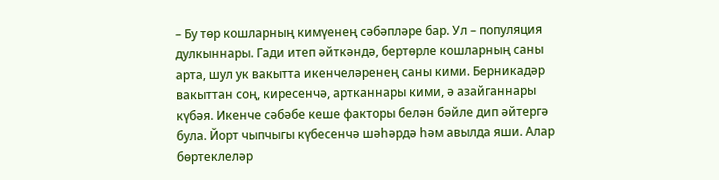– Бу төр кошларның кимүенең сәбәпләре бар. Ул – популяция дулкыннары. Гади итеп әйткәндә, бертөрле кошларның саны арта, шул ук вакытта икенчеләренең саны кими. Берникадәр вакыттан соң, киресенчә, артканнары кими, ә азайганнары күбәя. Икенче сәбәбе кеше факторы белән бәйле дип әйтергә була. Йорт чыпчыгы күбесенчә шәһәрдә һәм авылда яши. Алар бөртеклеләр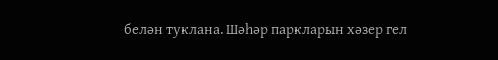белән туклана. Шәһәр паркларын хәзер гел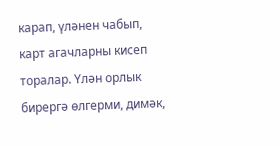карап, үләнен чабып, карт агачларны кисеп торалар. Үлән орлык бирергә өлгерми, димәк,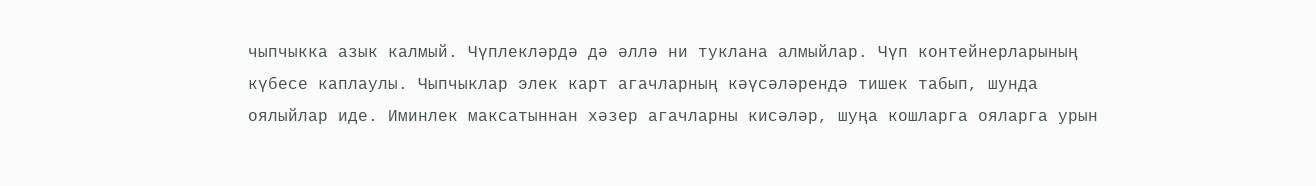чыпчыкка азык калмый. Чүплекләрдә дә әллә ни туклана алмыйлар. Чүп контейнерларының күбесе каплаулы. Чыпчыклар элек карт агачларның кәүсәләрендә тишек табып, шунда оялыйлар иде. Иминлек максатыннан хәзер агачларны кисәләр, шуңа кошларга ояларга урын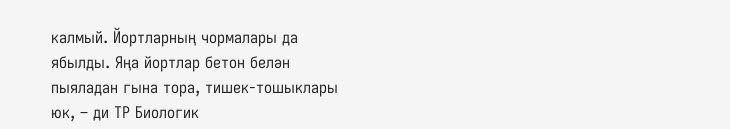калмый. Йортларның чормалары да ябылды. Яңа йортлар бетон белән пыяладан гына тора, тишек-тошыклары юк, – ди ТР Биологик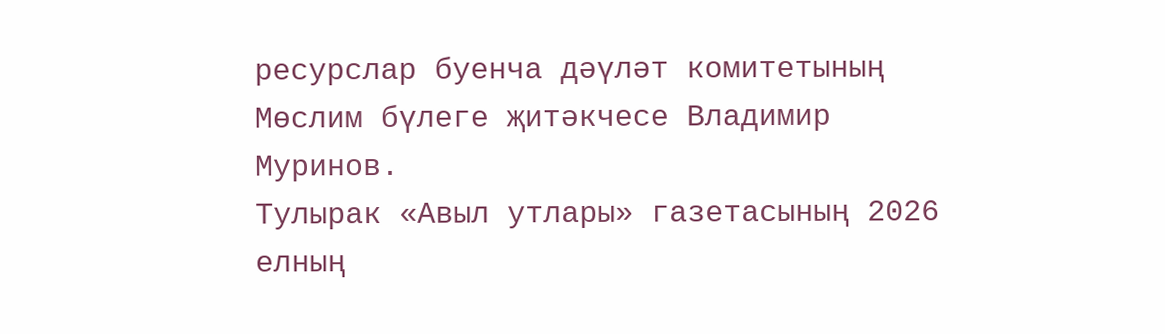ресурслар буенча дәүләт комитетының Мөслим бүлеге җитәкчесе Владимир Муринов.
Тулырак «Авыл утлары» газетасының 2026 елның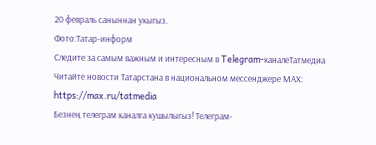20 февраль саныннан укыгыз.
Фото:Татар-информ
Следите за самым важным и интересным в Telegram-каналеТатмедиа
Читайте новости Татарстана в национальном мессенджере MАХ: https://max.ru/tatmedia
Безнең телеграм каналга кушылыгыз! Телеграм-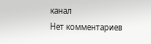канал
Нет комментариев